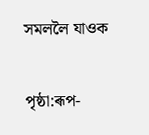সমললৈ যাওক

পৃষ্ঠা:ৰূপ-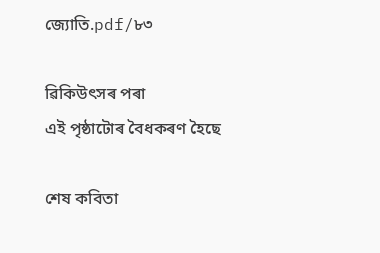জ্যোতি.pdf/৮৩

ৱিকিউৎসৰ পৰা
এই পৃষ্ঠাটোৰ বৈধকৰণ হৈছে

শেষ কবিতা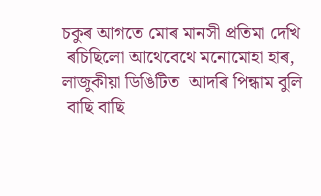চকুৰ আগতে মোৰ মানসী প্ৰতিমা দেখি
 ৰচিছিলো আথেবেথে মনোমোহা হাৰ,
লাজুকীয়া ডিঙিটিত  আদৰি পিন্ধাম বুলি
 বাছি বাছি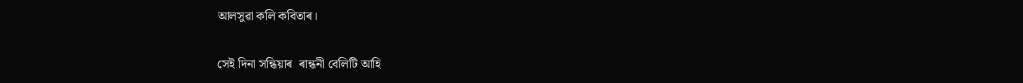আলসুৱা কলি কবিতাৰ।

সেই দিনা সন্ধিয়াৰ  ৰান্ধনী বেলিটি আহি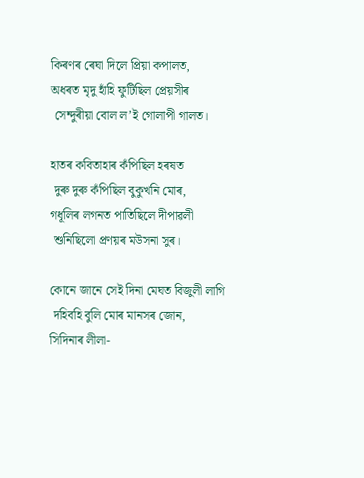কিৰণৰ ৰেঘা দিলে প্ৰিয়া কপালত,
অধৰত মৃদু হাঁহি ফুটিছিল প্ৰেয়সীৰ
 সেন্দুৰীয়া বোল ল’ই গোলাপী গালত।

হাতৰ কবিতাহাৰ কঁপিছিল হৰষত
 দুৰু দুৰু কঁপিছিল বুকুখনি মোৰ,
গধূলিৰ লগনত পাতিছিলে দীপাৱলী
 শুনিছিলো প্ৰণয়ৰ মউসনা সুৰ।

কোনে জানে সেই দিনা মেঘত বিজুলী লাগি
 দহিবহি বুলি মোৰ মানসৰ জোন,
সিদিনাৰ লীলা-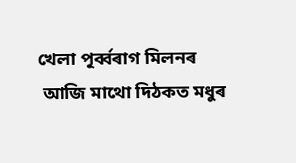খেলা পূৰ্ব্বৰাগ মিলনৰ
 আজি মাথো দিঠকত মধুৰ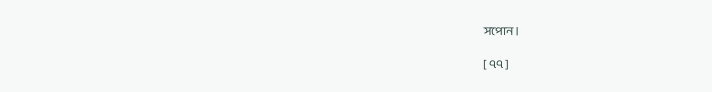সপোন।

[ ৭৭ ]